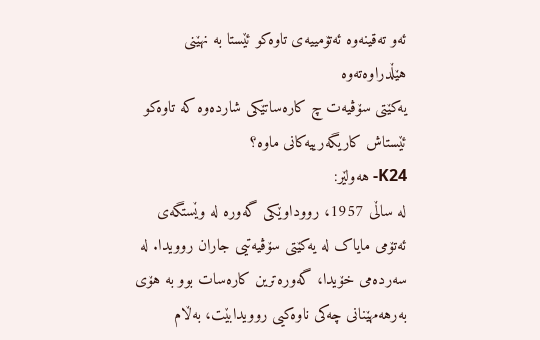ئەو تەقینەوە ئەتۆمییەی تاوەکو ئێستا بە نهێنی هێڵدراوەتەوە
یەکێتی سۆڤیەت چ کارەساتێکی شاردەوە کە تاوەکو ئێستاش کاریگەرییەکانی ماوە؟
K24- هەولێر:
لە ساڵی 1957، رووداوێکی گەورە لە وێستگەی ئەتۆمی مایاک لە یەکێتی سۆڤیەتیی جاران روویدا. لە سەردەمی خۆیدا، گەورەترین کارەسات بوو بە هۆی بەرهەمهێنانی چەکی ناوەکیی روویدابێت، بەڵام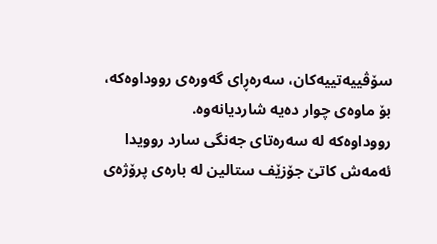سۆڤییەتییەکان، سەرەڕای گەورەی رووداوەکە، بۆ ماوەی چوار دەیە شاردیانەوە.
رووداوەکە لە سەرەتای جەنگی سارد روویدا ئەمەش کاتێ جۆزێف ستالین لە بارەی پرۆژەی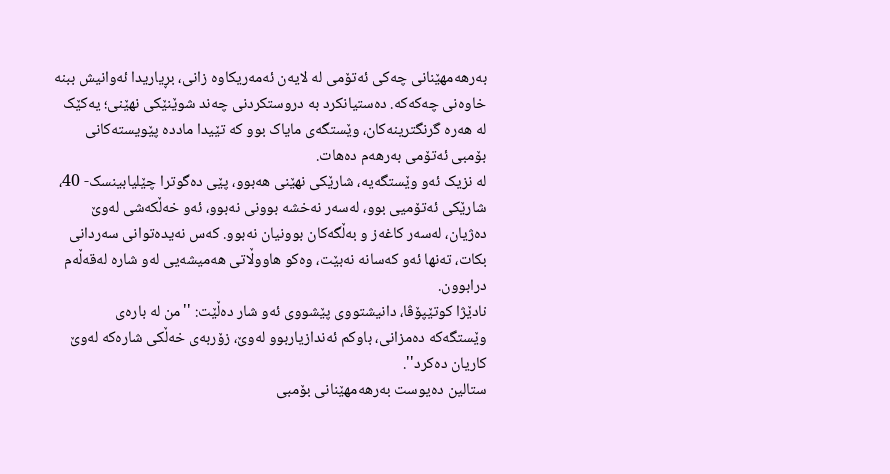بەرهەمهێنانی چەکی ئەتۆمی لە لایەن ئەمەریکاوە زانی، بڕیاریدا ئەوانیش ببنە خاوەنی چەکەکە. دەستیانکرد بە دروستکردنی چەند شوێنێکی نهێنی؛ یەکێک لە هەرە گرنگترینەکان، وێستگەی مایاک بوو کە تێیدا ماددە پێویستەکانی بۆمبی ئەتۆمی بەرهەم دەهات.
لە نزیک ئەو وێستگەیە، شارێکی نهێنی هەبوو، پێی دەگوترا چێلیابینسک- 40، شارێکی ئەتۆمیی بوو، لەسەر نەخشە بوونی نەبوو، ئەو خەڵکەشی لەوێ دەژیان، لەسەر کاغەز و بەڵگەکان بوونیان نەبوو. کەس نەیدەتوانی سەردانی بکات، تەنها ئەو کەسانە نەبێت، وەکو هاووڵاتی هەمیشەیی لەو شارە لەقەڵەم درابوون.
نادێژا کوتێپۆڤا، دانیشتووی پێشووی ئەو شار دەڵێت: ''من لە بارەی وێستگەکە دەمزانی، باوکم ئەندازیاربوو لەوێ، زۆربەی خەڵکی شارەکە لەوێ کاریان دەکرد''.
ستالین دەیوست بەرهەمهێنانی بۆمبی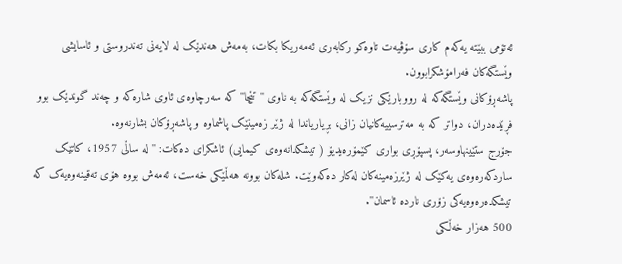ئەتۆمی ببێتە یەکەم کاری سۆڤیەت تاوەکو رکابەری ئەمەریکا بکات، بەمەش هەندێک لە لایەنی تەندروستی و ئاسایشی وێستگەکان فەرامۆشکرابوون.
پاشەڕۆکانی وێستگەکە لە رووبارێکی نزیک لە وێستگەکە بە ناوی ''تێچا'' کە سەرچاوەی ئاوی شارەکە و چەند گوندێک بوو فڕێدەدران، دواتر کە بە مەترسییەکانیان زانی، بڕیاریاندا لە ژێر زەمینێک پاشماوە و پاشەڕۆکان بشارنەوە.
جۆرج ستێینهاوسەر، پسپۆڕی بواری کێمۆرەیدیۆ ( تیشکدانەوەی کیمایی) ئاشکرای دەکات: ''لە ساڵی 1957، کاتێک ساردکەرەوەی یەکێک لە ژێرزەمینەکان لەکار دەکەوێت. شلەکان بوونە هەڵمێکی خەست، ئەمەش بووە هۆی تەقینەوەیەک کە تیشکدەرەوەیەکی زۆری ناردە ئاسمان''.
500 هەزار خەڵکی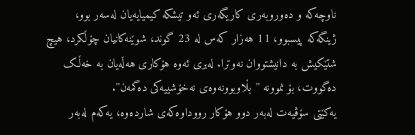ناوچەکە و دەوروبەری کاریگەری ئەو تیشکە کیمیایەیان لەسەر بوو، ژینگەکە پیسبوو، 11 هەزار کەس لە 23 گوند، شوێنەکانیان چۆڵکرد، هیچ شتێکیش بە دانیشتووان نەوترا. لەبری ئەوە هۆکاری هەڵەیان بە خەڵک دەگووت، بۆ نموونە ''بڵاوبوونەوەی نەخۆشییەکی دەگمەن''.
یەکێتی سۆڤیەت لەبەر دوو هۆکار رووداوەکەی شاردەوە، یەکەم لەبەر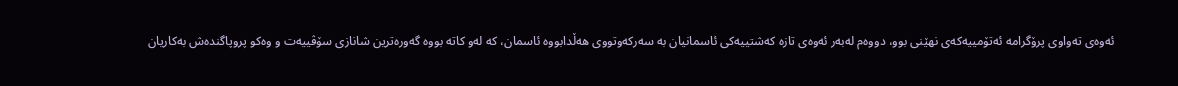ئەوەی تەواوی پرۆگرامە ئەتۆمییەکەی نهێنی بوو، دووەم لەبەر ئەوەی تازە کەشتییەکی ئاسمانیان بە سەرکەوتووی هەڵدابووە ئاسمان، کە لەو کاتە بووە گەورەترین شانازی سۆڤییەت و وەکو پروپاگندەش بەکاریان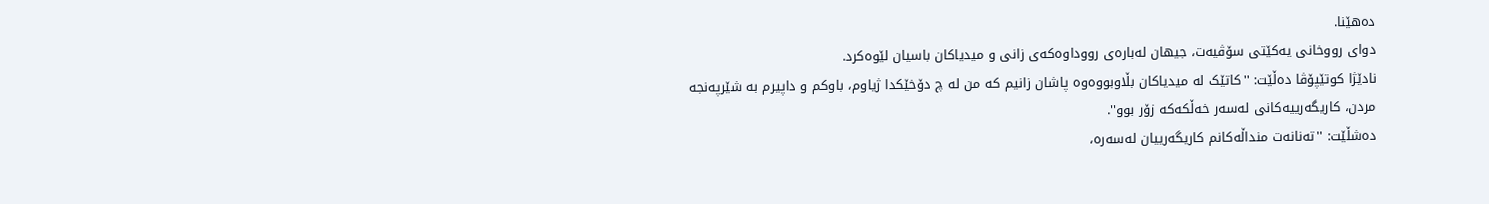دەهێنا.
دوای رووخانی یەکێتی سۆڤیەت، جیهان لەبارەی رووداوەکەی زانی و میدیاکان باسیان لێوەکرد.
نادێژا کوتێپۆڤا دەڵێت: ''کاتێک لە میدیاکان بڵاوبووەوە پاشان زانیم کە من لە چ دۆخێکدا ژیاوم، باوکم و داپیرم بە شێرپەنجە مردن، کاریگەرییەکانی لەسەر خەڵکەکە زۆر بوو''.
دەشڵێت: ''تەنانەت منداڵەکانم کاریگەرییان لەسەرە،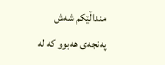منداڵێکم شەش پەنجەی هەبوو کە لە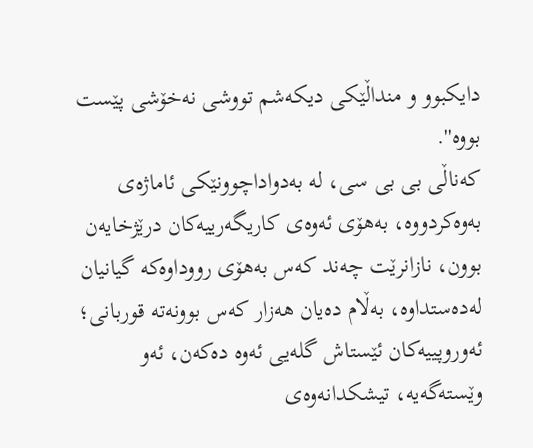دایکبوو و منداڵێکی دیکەشم تووشی نەخۆشی پێست بووە''.
کەناڵی بی بی سی، لە بەدواداچوونێکی ئاماژەی بەوەکردووە، بەهۆی ئەوەی کاریگەرییەکان درێژخایەن بوون، نازانرێت چەند کەس بەهۆی رووداوەکە گیانیان لەدەستداوە، بەڵام دەیان هەزار کەس بوونەتە قوربانی؛ ئەوروپییەکان ئێستاش گلەیی ئەوە دەکەن، ئەو وێستەگەیە، تیشکدانەوەی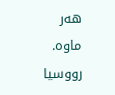هەر ماوە. رووسیا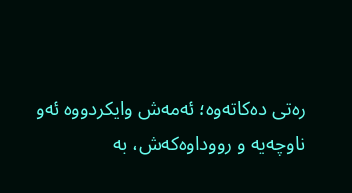رەتی دەکاتەوە؛ ئەمەش وایکردووە ئەو ناوچەیە و رووداوەکەش، بە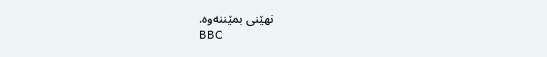نهێنی بمێننەوە.
BBC